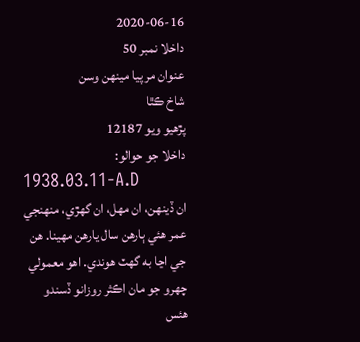2020-06-16
داخلا نمبر 50
عنوان مر پيا مينھن وسن
شاخ ڪٿا
پڙهيو ويو 12187
داخلا جو حوالو:
1938.03.11-A.D
ان ڏينهن، ان مهل، ان گهڙي، منهنجي عمر هئي ٻارهن سال يارهن مهينا. هن جي اڃا به گهٽ هوندي. اهو معمولي چهرو جو مان اڪثر روزانو ڏسندو هئس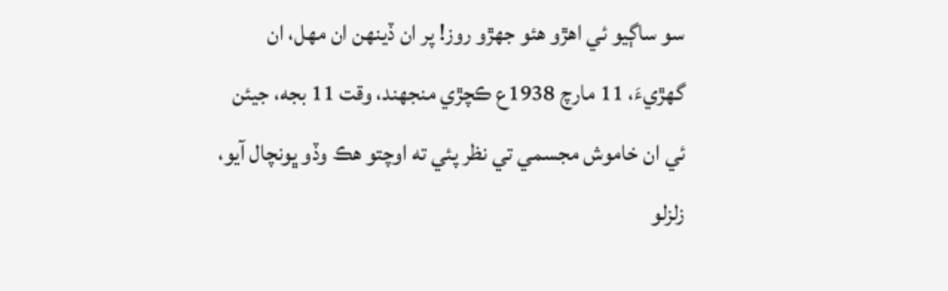سو ساڳيو ئي اهڙو هئو جهڙو روز! پر ان ڏينهن ان مهل، ان گهڙيءَ، 11 مارچ 1938ع ڪچڙي منجهند، وقت 11 بجه، جيئن ئي ان خاموش مجسمي تي نظر پئي ته اوچتو هڪ وڏو ڀونچال آيو، زلزلو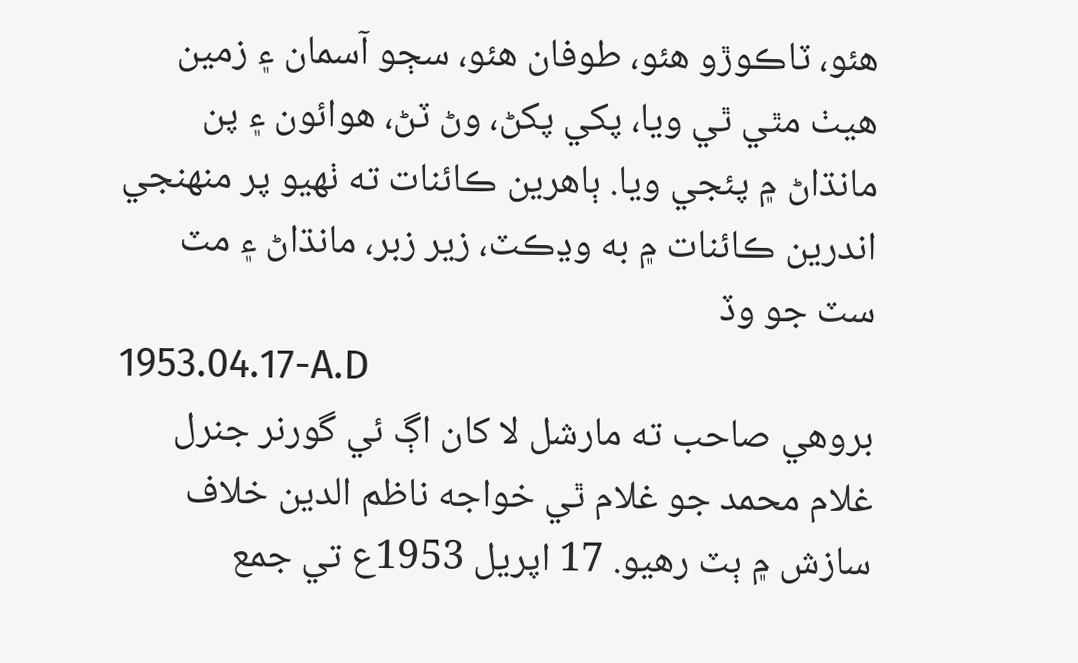هئو، ٽاڪوڙو هئو، طوفان هئو، سڄو آسمان ۽ زمين هيٺ مٿي ٿي ويا، پکي پکڻ، وڻ ٽڻ، هوائون ۽ پن مانڌاڻ ۾ پئجي ويا. ٻاهرين ڪائنات ته ٺهيو پر منهنجي اندرين ڪائنات ۾ به وڍڪٽ، زير زبر، مانڌاڻ ۽ مٽ سٽ جو وڏ
1953.04.17-A.D
بروهي صاحب ته مارشل لا کان اڳ ئي گورنر جنرل غلام محمد جو غلام ٿي خواجه ناظم الدين خلاف سازش ۾ ٻٽ رهيو. 17 اپريل 1953ع تي جمع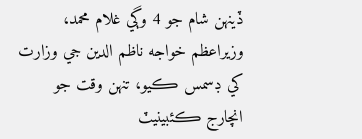ڏينهن شام جو 4 وڳي غلام محمد، وزيراعظم خواجه ناظم الدين جي وزارت کي ڊسمس ڪيو، تنهن وقت جو انچارج ڪئبينيٽ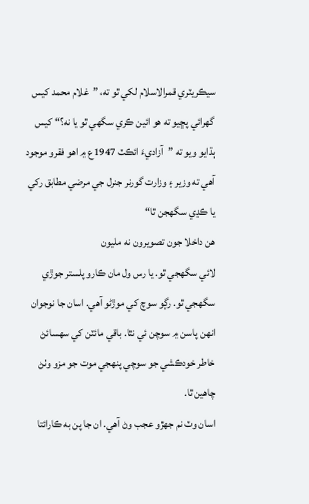سيڪريٽري قمرالاسلام لکي ٿو ته، ”غلام محمد کيس گهرائي پڇيو ته هو ائين ڪري سگهي ٿو يا نه؟“ کيس ٻڌايو ويو ته ”آزاديءَ ائڪٽ 1947ع ۾ اهو فقرو موجود آهي ته وزير ۽ وزارت گورنر جنرل جي مرضي مطابق رکي يا ڪڍي سگهجن ٿا“
هن داخلا جون تصويرون نه مليون
لائي سگهجي ٿو. يا رس ول مان ڪارو پلستر جوڙي سگهجي ٿو. رڳو سوچ کي موڙڻو آهي. اسان جا نوجوان انهن پاسن ۾ سوچن ئي نٿا. باقي مائٽن کي سهسائڻ خاطر خودڪشي جو سوچي پنهجي موت جو مزو وٺڻ چاهين ٿا.
اسان وٽ نم جهڙو عجب وڻ آهي. ان جا پن به ڪارائتا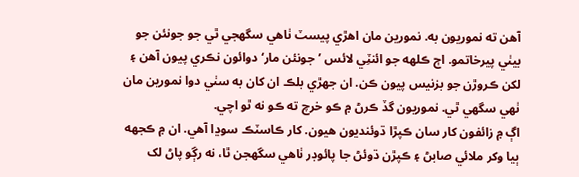آهن ته نموريون به. نمورين مان اهڙي پيسٽ ٺاهي سگهجي ٿي جو جونئن جو بيٺي پيرخاتمو. اڄ ڪلهه جو ائنٽِي لائس ’جونئن مار‘ دوائون نڪري پيون آهن ۽ لکن ڪروڙن جو بزنيس پيون ڪن. ان جهڙي بلڪ ان کان به سٺي دوا نمورين مان ٺهي سگهي ٿي. نموريون گڏ ڪرڻ ۾ ڪو خرچ ته ڪو نه ٿو اچي.
اڳ ۾ زائفون کار سان ڪپڙا ڌوئنديون هيون. کار ڪاسٽڪ سوڍا آهي. ان ۾ ڪجهه ٻيا وکر ملائي صابڻ ۽ ڪپڙن ڌوئڻ جا پائوڊر ٺاهي سگهجن ٿا، نه رڳو پاڻ لک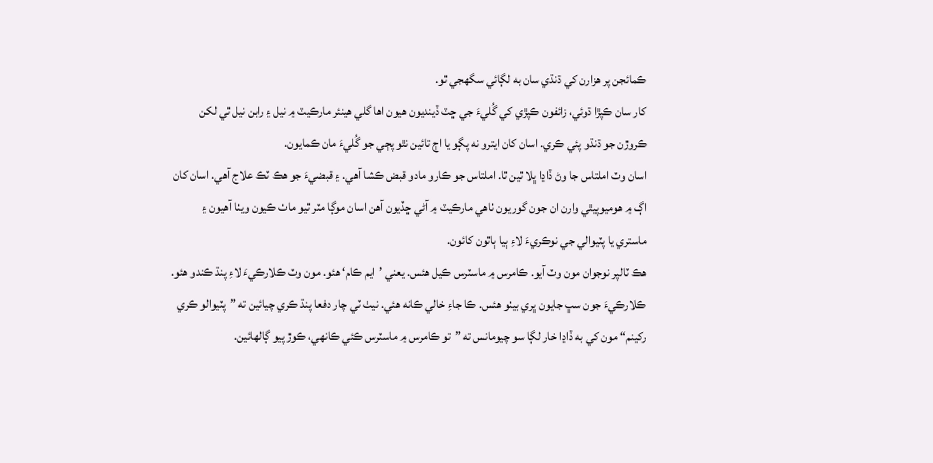ڪمائجن پر هزارن کي ڌنڌي سان به لڳائي سگهجي ٿو.
کار سان ڪپڙا ڌوئي، زائفون ڪپڙي کي گُليءَ جي ڇٽ ڏينديون هيون اها گلي هينئر مارڪيٽ ۾ نيل ۽ رابن نيل ٿي لکن ڪروڙن جو ڌنڌو پئي ڪري. اسان کان ايترو نه پڳو يا اڄ تائين نٿو پڄي جو گُليءَ مان ڪمايون.
اسان وٽ املتاس جا وڻ ڏاڍا ڀلا ٿين ٿا. املتاس جو ڪارو مادو قبض ڪشا آهي. ۽ قبضيءَ جو هڪ ٽڪ علاج آهي. اسان کان اڳ ۾ هوميوپيٿي وارن ان جون گوريون ٺاهي مارڪيٽ ۾ آڻي ڇڏيون آهن اسان موڳا مٽر ٿيو ماٺ ڪيون ويٺا آهيون ۽ ماستري يا پٽيوالي جي نوڪريءَ لاءِ ٻيا ٻاٿون کائون.
هڪ ٽالپر نوجوان مون وٽ آيو. ڪامرس ۾ ماسٽرس ڪيل هئس. يعني ’ايم ڪام‘ هئو. مون وٽ ڪلارڪيءَ لاءِ پنڌ ڪندو هئو. ڪلارڪيءَ جون سڀ جايون ڀري بيٺو هئس. ڪا جاءِ خالي ڪانه هئي. نيٺ ٽي چار دفعا پنڌ ڪري چيائين ته ”پٽيوالو ڪري رکينم“ مون کي به ڏاڍا خار لڳا سو چيومانس ته ”تو ڪامرس ۾ ماسٽرس ڪئي ڪانهي، ڪوڙ پيو ڳالهائين.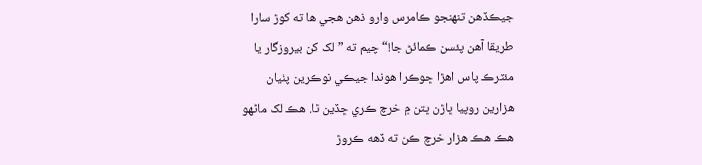جيڪڏهن تنهنجو ڪامرس وارو ذهن هجي ها ته کوڙ سارا طريقا آهن پئسن ڪمائڻ جا!“ چيم ته ”لک کن بيروزگار يا مئٽرڪ پاس اهڙا ڇوڪرا هوندا جيڪي نوڪرين پٺيان هزارين روپيا ڀاڙن ڀتن ۾ خرچ ڪري ڇڏين ٿا. هڪ لک ماڻهو هڪ هڪ هزار خرچ ڪن ته ڏهه ڪروڙ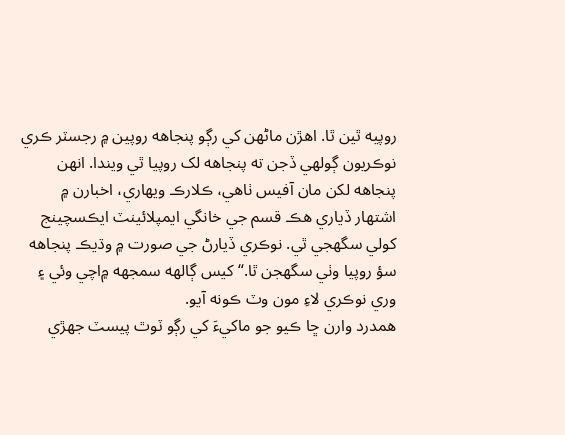روپيه ٿين ٿا. اهڙن ماڻهن کي رڳو پنجاهه روپين ۾ رجسٽر ڪري نوڪريون ڳولهي ڏجن ته پنجاهه لک روپيا ٿي ويندا. انهن پنجاهه لکن مان آفيس ٺاهي، ڪلارڪ ويهاري، اخبارن ۾ اشتهار ڏياري هڪ قسم جي خانگي ايمپلائينٽ ايڪسچينج کولي سگهجي ٿي. نوڪري ڏيارڻ جي صورت ۾ وڌيڪ پنجاهه سؤ روپيا وٺي سگهجن ٿا.“ کيس ڳالهه سمجهه ۾اچي وئي ۽ وري نوڪري لاءِ مون وٽ ڪونه آيو.
همدرد وارن ڇا ڪيو جو ماکيءَ کي رڳو ٽوٿ پيسٽ جهڙي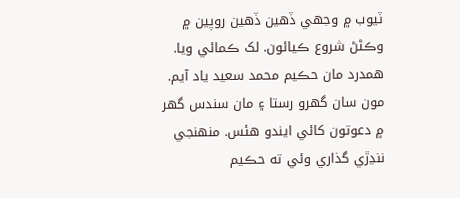ٽيوب ۾ وجهي ڏهين ڏهين روپين ۾ وڪڻڻ شروع ڪيائون. لک ڪمائي ويا.
همدرد مان حڪيم محمد سعيد ياد آيم. مون سان گهرو رستا ۽ مان سندس گهر ۾ دعوتون کائي ايندو هئس. منهنجي ننڍڙي گذاري وئي ته حڪيم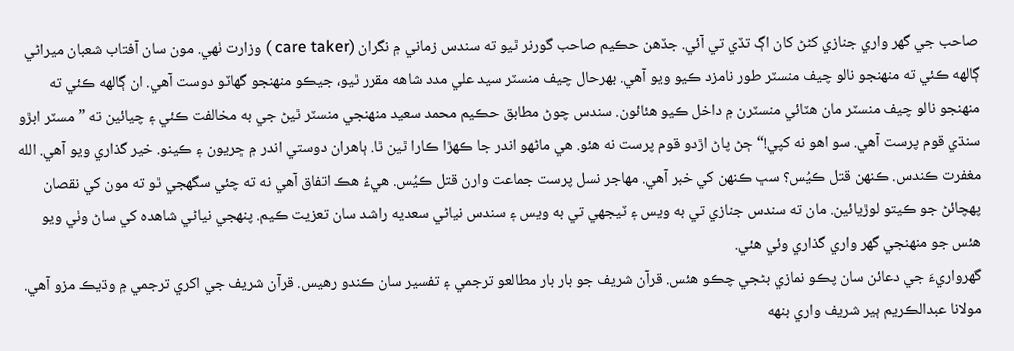صاحب جي گهر واري جنازي کڻڻ کان اڳ تڏي تي آئي. جڏهن حڪيم صاحب گورنر ٿيو ته سندس زماني ۾ نگران (care taker ) وزارت ٺهي. مون سان آفتاب شعبان ميراڻي ڳالهه ڪئي ته منهنجو نالو چيف منسٽر طور نامزد ڪيو ويو آهي. بهرحال چيف منسٽر سيد علي مدد شاهه مقرر ٿيو، جيڪو منهنجو گهاٽو دوست آهي. ان ڳالهه ڪئي ته منهنجو نالو چيف منسٽر مان هٽائي منسٽرن ۾ داخل ڪيو هئائون. سندس چوڻ مطابق حڪيم محمد سعيد منهنجي منسٽر ٿيڻ جي به مخالفت ڪئي ۽ چيائين ته ”مسٽر ابڙو سنڌي قوم پرست آهي. سو اهو نه کپي!“ ڄڻ پاڻ اڙدو قوم پرست نه هئو. هي ماڻهو اندر جا ڪهڙا ڪارا ٿين ٿا. ٻاهران دوستي اندر ۾ ڇريون ۽ ڪينو. خير گذاري ويو آهي. الله مغفرت ڪندس. ڪنهن قتل ڪيُس؟ سڀ ڪنهن کي خبر آهي. مهاجر نسل پرست جماعت وارن قتل ڪيُس. هيءُ هڪ اتفاق آهي نه ته چئي سگهجي ٿو ته مون کي نقصان پهچائڻ جو ڪيتو لوڙيائين. مان ته سندس جنازي تي به ويس ۽ ٽيجهي تي به ويس ۽ سندس نياڻي سعديه راشد سان تعزيت ڪيم. پنهجي نياڻي شاهده کي ساڻ وٺي ويو هئس جو منهنجي گهر واري گذاري وئي هئي.
گهرواريءَ جي دعائن سان پڪو نمازي بڻجي چڪو هئس. قرآن شريف جو بار بار مطالعو ترجمي ۽ تفسير سان ڪندو رهيس. قرآن شريف جي اکري ترجمي ۾ وڌيڪ مزو آهي. مولانا عبدالڪريم ٻير شريف واري بنهه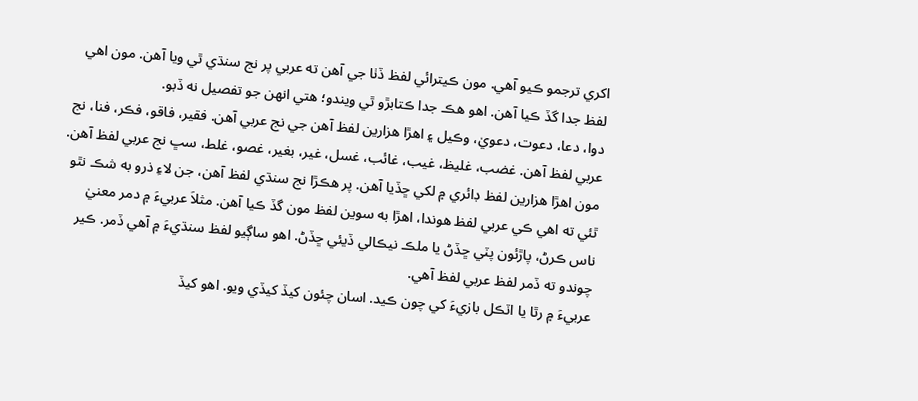اکري ترجمو ڪيو آهي. مون ڪيترائي لفظ ڏٺا جي آهن ته عربي پر نج سنڌي ٿي ويا آهن. مون اهي لفظ جدا گڏ ڪيا آهن. اهو هڪ جدا ڪتابڙو ٿي ويندو؛ هتي انهن جو تفصيل نه ڏبو.
دوا، دعا، دعوت، دعويٰ، وڪيل ۽ اهڙا هزارين لفظ آهن جي نج عربي آهن. فقير، فاقو، فڪر، فنا، نج عربي لفظ آهن. غضب، غليظ، غيب، غائب، غسل، غير، بغير، غصو، غلط، سڀ نج عربي لفظ آهن. مون اهڙا هزارين لفظ ڊائري ۾ لکي ڇڏيا آهن. پر هڪڙا نج سنڌي لفظ آهن، جن لاءِ ذرو به شڪ نٿو ٿئي ته اهي ڪي عربي لفظ هوندا، اهڙا به سوين لفظ مون گڏ ڪيا آهن. مثلاَ عربيءَ ۾ دمر معنيٰ ناس ڪرڻ، پاڙئون پٽي ڇڏڻ يا ملڪ نيڪالي ڏيئي ڇڏڻ. اهو ساڳيو لفظ سنڌيءَ ۾ آهي ڏمر. ڪير چوندو ته ڏمر لفظ عربي لفظ آهي.
عربيءَ ۾ رٿا يا اٽڪل بازيءَ کي چون ڪيد. اسان چئون کيڏ کيڏي ويو. اهو کيڏ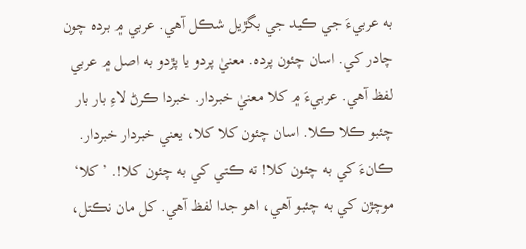به عربيءَ جي ڪيد جي بگڙيل شڪل آهي. عربي ۾ برده چون چادر کي. اسان چئون پرده. معنيٰ پردو يا پڙدو به اصل ۾ عربي لفظ آهي. عربيءَ ۾ کلا معنيٰ خبردار. خبردا ڪرڻ لاءِ بار بار چئبو ڪلا ڪلا. اسان چئون کلا کلا، يعني خبردار خبردار. ڪانءَ کي به چئون کلا! ته ڪتي کي به چئون کلا!. ’کلا‘ موچڙن کي به چئبو آهي، اهو جدا لفظ آهي. کل مان نڪتل،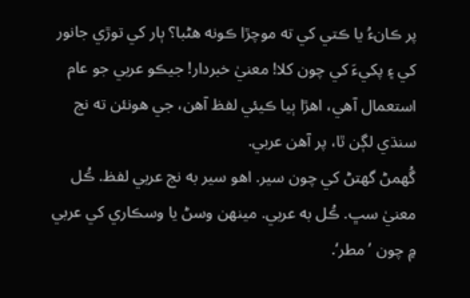پر ڪانءُ يا ڪتي کي ته موچڙا ڪونه هڻبا؟ ٻار کي توڙي جانور کي ۽ پکيءَ کي چون کلا! معنيٰ خبردار! جيڪو عربي جو عام استعمال آهي، اهڙا ٻيا ڪيئي لفظ آهن، جي هونئن ته نج سنڌي لڳن ٿا، پر آهن عربي.
گُهمڻ گهتڻ کي چون سير. اهو سير به نج عربي لفظ. ڪُل معنيٰ سڀ. ڪُل به عربي. مينهن وسڻ يا وسڪاري کي عربي ۾ چون ’مطر‘.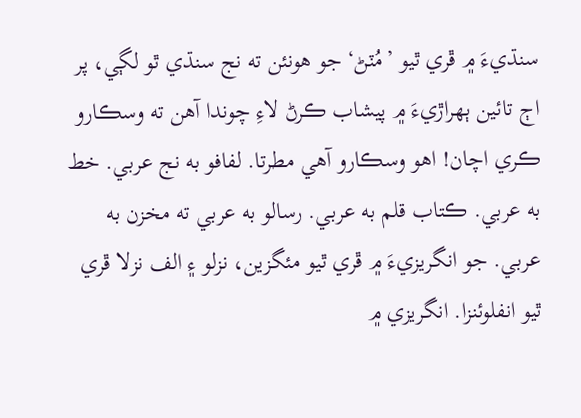سنڌيءَ ۾ ڦري ٿيو ’مُٽڻ‘ جو هونئن ته نج سنڌي ٿو لڳي، پر اڄ تائين ٻهراڙيءَ ۾ پيشاب ڪرڻ لاءِ چوندا آهن ته وسڪارو ڪري اچان! اهو وسڪارو آهي مطرتا. لفافو به نج عربي. خط به عربي. ڪتاب قلم به عربي. رسالو به عربي ته مخزن به عربي. جو انگريزيءَ ۾ ڦري ٿيو مئگزين، نزلو ۽ الف نزلا ڦري ٿيو انفلوئنزا. انگريزي ۾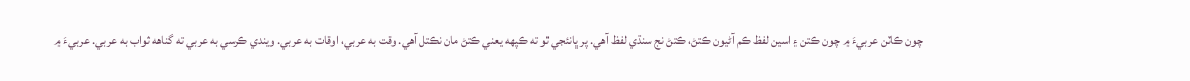چون ڪاٽن عربيءَ ۾ چون ڪتن ۽ اسين لفظ ڪم آڻيون ڪتڻ، ڪتڻ نج سنڌي لفظ آهي. پر ڀانئجي ٿو ته ڪپهه يعني ڪتڻ مان نڪتل آهي. وقت به عربي، اوقات به عربي. ويندي ڪرسي به عربي ته گناهه ثواب به عربي. عربيءَ ۾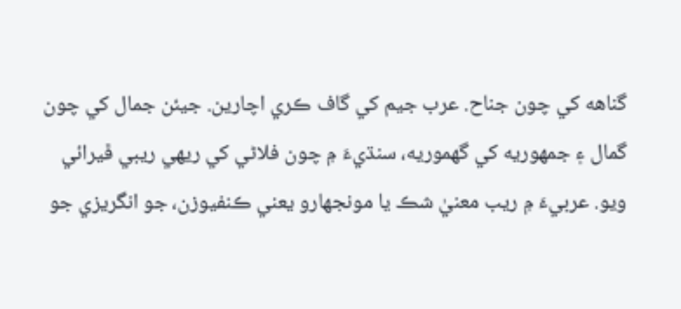گناهه کي چون جناح. عرب جيم کي گاف ڪري اچارين. جيئن جمال کي چون گمال ۽ جمهوريه کي گهموريه، سنڌيءَ ۾ چون فلاڻي کي ريهي ريبي ڦيرائي ويو. عربيءَ ۾ ريب معنيٰ شڪ يا مونجهارو يعني ڪنفيوزن، جو انگريزي جو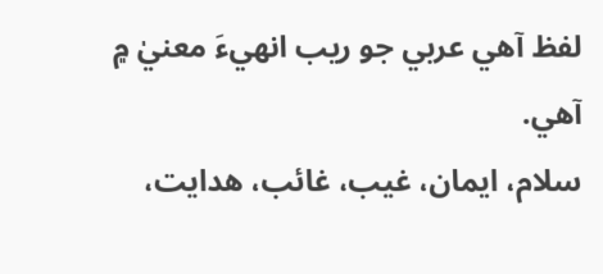لفظ آهي عربي جو ريب انهيءَ معنيٰ ۾ آهي.
سلام، ايمان، غيب، غائب، هدايت،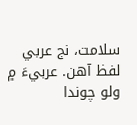سلامت، نج عربي لفظ آهن. عربيءَ ۾ ولو چوندا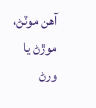آهن موٽڻ، موڙڻ يا ورڻ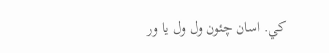کي. اسان چئون ول ول يا ور